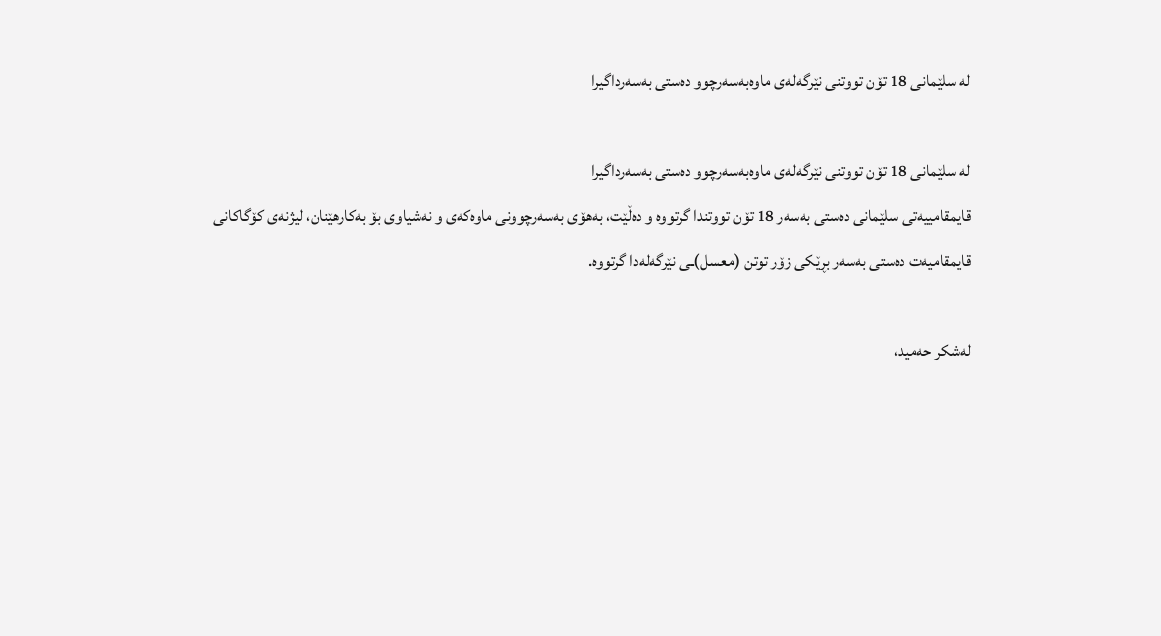لە سلێمانی 18 تۆن تووتنی نێرگەلەی ماوەبەسەرچوو دەستی بەسەرداگیرا

لە سلێمانی 18 تۆن تووتنی نێرگەلەی ماوەبەسەرچوو دەستی بەسەرداگیرا
قایمقامییەتی سلێمانی دەستی بەسەر 18 تۆن تووتندا گرتووە و دەڵێت، بەهۆی بەسەرچوونی ماوەکەی و نەشیاوی بۆ بەکارهێنان، لیژنەی کۆگاکانی قایمقامیەت دەستی بەسەر بڕێکی زۆر توتن (معسل)ـی نێرگەلەدا گرتووە.

لەشکر حەمید،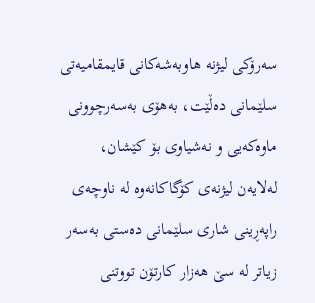سەرۆکی لیژنە هاوبەشەکانی قایمقامیەتی سلێمانی دەڵێت، بەهۆی بەسەرچوونی ماوەکەیی و نەشیاوی بۆ کێشان، لەلایەن لیژنەی کۆگاکانەوە لە ناوچەی راپەڕینی شاری سلێمانی دەستی بەسەر زیاتر لە سێ هەزار کارتۆن تووتنی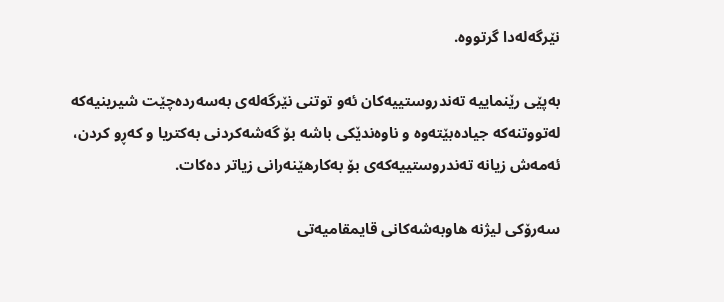نێرگەلەدا گرتووە.

بەپێی رێنماییە تەندروستییەکان ئەو توتنی نێرگەلەی بەسەردەچێت شیرینیەکە لەتووتنەکە جیادەبێتەوە و ناوەندێکی باشە بۆ گەشەکردنی بەکتریا و کەڕو کردن، ئەمەش زیانە تەندروستییەکەی بۆ بەکارهێنەرانی زیاتر دەکات.

سەرۆکی لیژنە هاوبەشەکانی قایمقامیەتی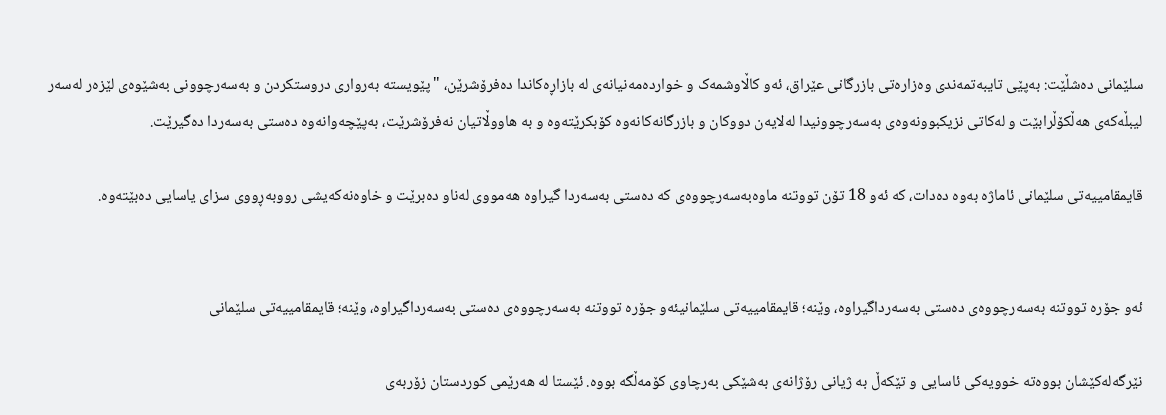سلێمانی دەشڵێت: بەپێی تایبەتمەندی وەزارەتی بازرگانی عێراق، ئەو کاڵاوشمەک و خواردەمەنیانەی لە بازاڕەکاندا دەفرۆشرێن، "پێویستە بەرواری دروستکردن و بەسەرچوونی بەشێوەی لێزەر لەسەر لیبڵەکەی هەڵکۆڵرابێت و لەکاتی نزیکبوونەوەی بەسەرچوونیدا لەلایەن دووکان و بازرگانەکانەوە کۆبکرێتەوە و بە هاووڵاتیان نەفرۆشرێت، بەپێچەوانەوە دەستی بەسەردا دەگیرێت.

قایمقامییەتی سلێمانی ئاماژە بەوە دەدات، کە ئەو 18 تۆن تووتنە ماوەبەسەرچووەی کە دەستی بەسەردا گیراوە هەمووی لەناو دەبرێت و خاوەنەکەیشی رووبەڕووی سزای یاسایی دەبێتەوە.


ئەو جۆرە تووتنە بەسەرچووەی دەستی بەسەرداگیراوە، وێنە؛ قایمقامییەتی سلێمانیئەو جۆرە تووتنە بەسەرچووەی دەستی بەسەرداگیراوە، وێنە؛ قایمقامییەتی سلێمانی

نێرگەلەکێشان بووەتە خوویەکی ئاسایی و تێکەڵ بە ژیانی رۆژانەی بەشێکی بەرچاوی کۆمەڵگە بووە. ئێستا لە هەرێمی کوردستان زۆربەی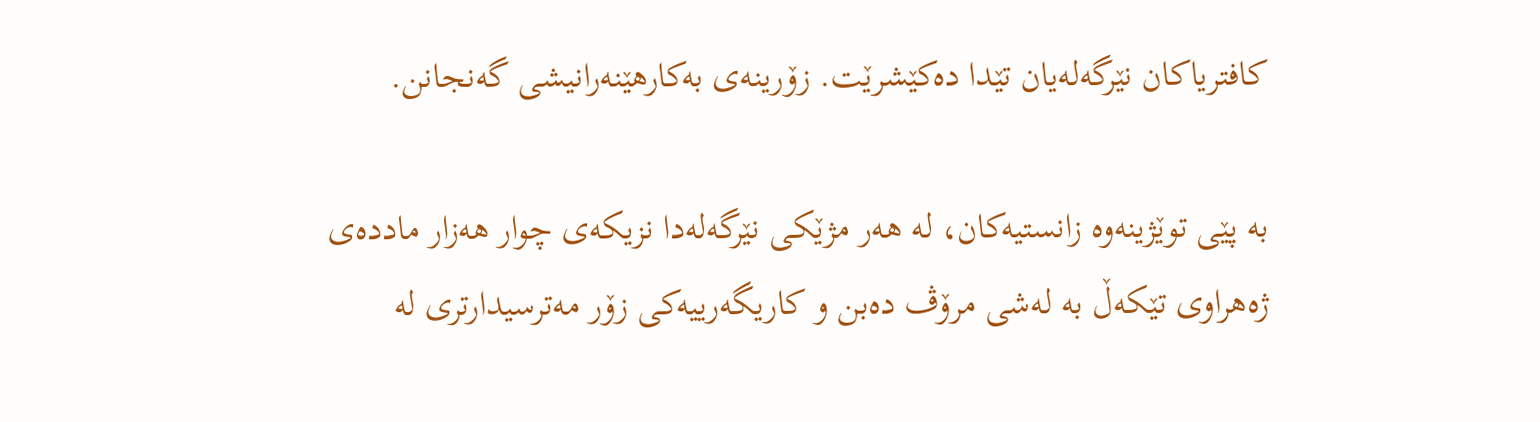کافتریاکان نێرگەلەیان تێدا دەکێشرێت. زۆرینەی بەکارهێنەرانیشی گەنجانن.

بە پێی توێژینەوە زانستیەکان، لە هەر مژێکی نێرگەلەدا نزیکەی چوار هەزار ماددەی ژەهراوی تێکەڵ بە لەشی مرۆڤ دەبن و کاریگەرییەکی زۆر مەترسیدارتری لە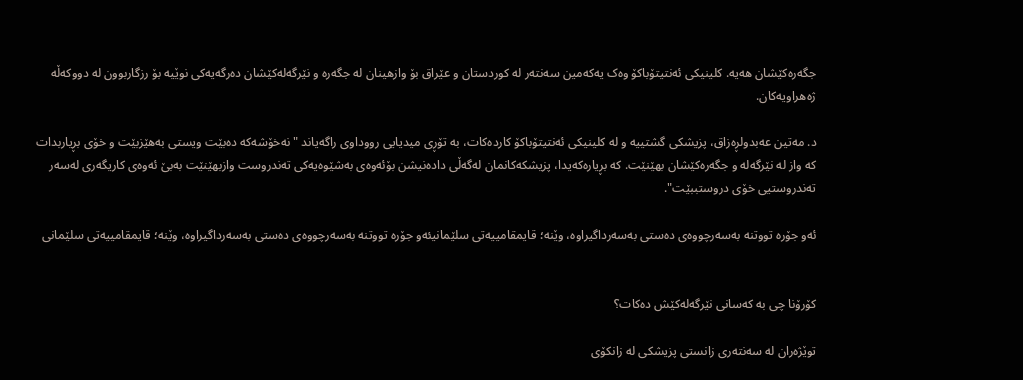جگەرەکێشان هەیە. کلینیکی ئەنتیتۆباکۆ وەک یەکەمین سەنتەر لە کوردستان و عێراق بۆ وازهینان لە جگەرە و نێرگەلەکێشان دەرگەیەکی نوێیە بۆ رزگاربوون لە دووکەڵە ژەهراویەکان.

د. مەتین عەبدولڕەزاق، پزیشکی گشتییە و لە کلینیکی ئەنتیتۆباکۆ کاردەکات، بە تۆڕی میدیایی رووداوی راگەیاند "نەخۆشەکە دەبێت ویستی بەهێزبێت و خۆی بڕیاربدات کە واز لە نێرگەلە و جگەرەکێشان بهێنێت. کە بڕیارەکەیدا، پزیشکەکانمان لەگەڵی دادەنیشن بۆئەوەی بەشێوەیەکی تەندروست وازبهێنێت بەبێ ئەوەی کاریگەری لەسەر تەندروستیی خۆی دروستببێت".

ئەو جۆرە تووتنە بەسەرچووەی دەستی بەسەرداگیراوە، وێنە؛ قایمقامییەتی سلێمانیئەو جۆرە تووتنە بەسەرچووەی دەستی بەسەرداگیراوە، وێنە؛ قایمقامییەتی سلێمانی


کۆرۆنا چی بە کەسانی نێرگەلەکێش دەکات؟

توێژەران لە سەنتەری زانستی پزیشکی لە زانکۆی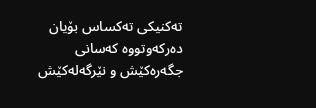تەکنیکی تەکساس بۆیان دەرکەوتووە کەسانی جگەرەکێش و نێرگەلەکێش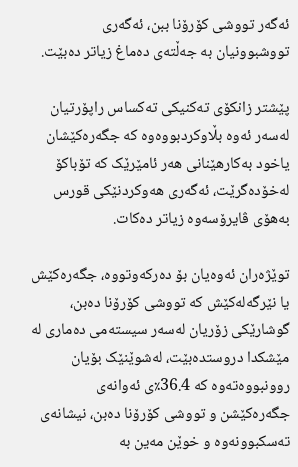ئەگەر تووشی کۆرۆنا ببن، ئەگەری تووشبوونیان بە جەڵتەی دەماغ زیاتر دەبێت.

پێشتر زانکۆی تەکنیکی تەکساس راپۆرتیان لەسەر ئەوە بڵاوکردبووەوە کە جگەرەکێشان یاخود بەکارهێنانی هەر ئامێرێک کە تۆباکۆ لەخۆدەگرێت، ئەگەری هەوکردنێکی قورس بەهۆی ڤایرۆسەوە زیاتر دەکات.

توێژەران ئەوەیان بۆ دەرکەوتووە، جگەرەکێش یا نێرگەلەکێش کە تووشی کۆرۆنا دەبن، گوشارێکی زۆریان لەسەر سیستەمی دەماری لە مێشکدا دروستدەبێت، لەشوێنێک بۆیان روونبووەتەوە کە 36.4٪ی ئەوانەی جگەرەکێشن و تووشی کۆرۆنا دەبن، نیشانەی تەسکبوونەوە و خوێن مەین بە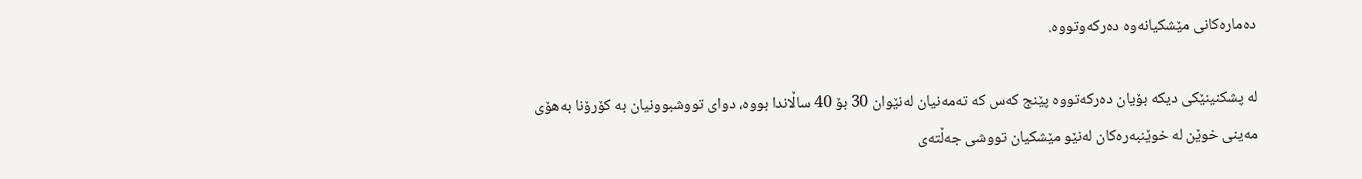دەمارەکانی مێشکیانەوە دەرکەوتووە.

لە پشکنینێکی دیکە بۆیان دەرکەتووە پێنج کەس کە تەمەنیان لەنێوان 30 بۆ 40 ساڵاندا بووە، دوای تووشبوونیان بە کۆرۆنا بەهۆی مەینی خوێن لە خوێنبەرەکان لەنێو مێشکیان تووشی جەڵتەی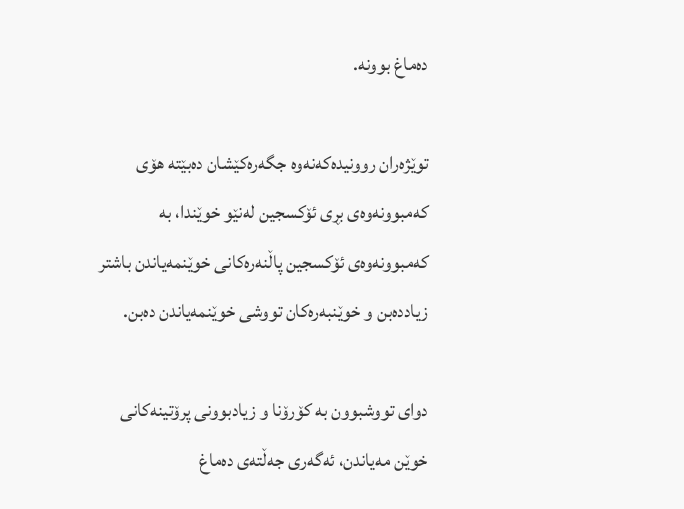دەماغ بوونە.

توێژەران روونیدەکەنەوە جگەرەکێشان دەبێتە هۆی کەمبوونەوەی بڕی ئۆکسجین لەنێو خوێندا، بە کەمبوونەوەی ئۆکسجین پاڵنەرەکانی خوێنمەیاندن باشتر زیاددەبن و خوێنبەرەکان تووشی خوێنمەیاندن دەبن.

دوای تووشبوون بە کۆرۆنا و زیادبوونی پرۆتینەکانی خوێن مەیاندن، ئەگەری جەڵتەی دەماغ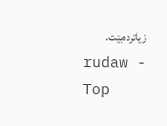زیاتردەبێت.
rudaw -
Top